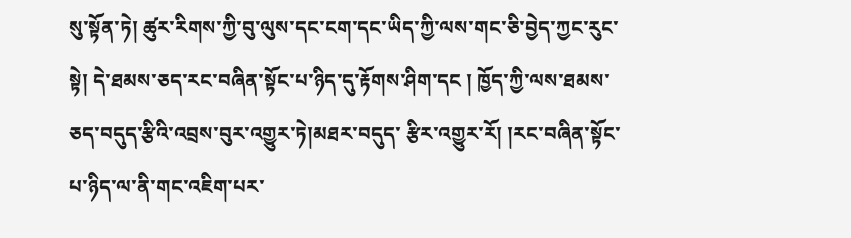སུ་སྟོན་ཏེ། ཚུར་རིགས་ཀྱི་བུ་ལུས་དང་ངག་དང་ཡིད་ཀྱི་ལས་གང་ཅི་བྱེད་ཀྱང་རུང་སྟེ། དེ་ཐམས་ཅད་རང་བཞིན་སྟོང་པ་ཉིད་དུ་རྟོགས་ཤིག་དང ། ཁྱོད་ཀྱི་ལས་ཐམས་ཅད་བདུད་རྩིའི་འབྲས་བུར་འགྱུར་ཏེ།མཐར་བདུད་ རྩིར་འགྱུར་རོ། །རང་བཞིན་སྟོང་པ་ཉིད་ལ་ནི་གང་འཇིག་པར་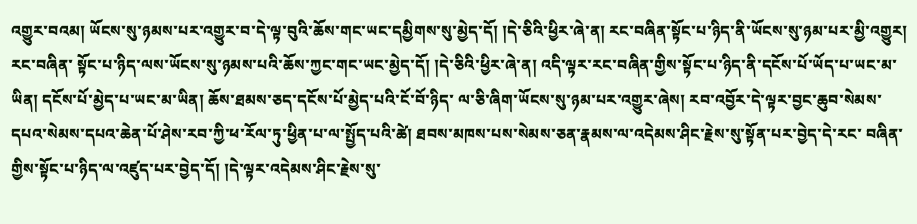འགྱུར་བའམ། ཡོངས་སུ་ཉམས་པར་འགྱུར་བ་དེ་ལྟ་བུའི་ཆོས་གང་ཡང་དམྱིགས་སུ་མྱེད་དོ། །དེ་ཅིའི་ཕྱིར་ཞེ་ན། རང་བཞིན་སྟོང་པ་ཉིད་ནི་ཡོངས་སུ་ཉམ་པར་མྱི་འགྱུར། རང་བཞིན་ སྟོང་པ་ཉིད་ལས་ཡོངས་སུ་ཉམས་པའི་ཆོས་ཀྱང་གང་ཡང་མྱེད་དོ། །དེ་ཅིའི་ཕྱིར་ཞེ་ན། འདི་ལྟར་རང་བཞིན་གྱིས་སྟོང་པ་ཉིད་ནི་དངོས་པོ་ཡོད་པ་ཡང་མ་ཡིན། དངོས་པོ་མྱེད་པ་ཡང་མ་ཡིན། ཆོས་ཐམས་ཅད་དངོས་པོ་མྱེད་པའི་ངོ་བོ་ཉིད་ ལ་ཅི་ཞིག་ཡོངས་སུ་ཉམ་པར་འགྱུར་ཞེས། རབ་འབྱོར་དེ་ལྟར་བྱང་ཆུབ་སེམས་དཔའ་སེམས་དཔའ་ཆེན་པོ་ཤེས་རབ་ཀྱི་ཕ་རོལ་ཏུ་ཕྱིན་པ་ལ་སྤྱོད་པའི་ཚེ། ཐབས་མཁས་པས་སེམས་ཅན་རྣམས་ལ་འདེམས་ཤིང་རྗེས་སུ་སྟོན་པར་བྱེད་དེ་རང་ བཞིན་གྱིས་སྟོང་པ་ཉིད་ལ་འཛུད་པར་བྱེད་དོ། །དེ་ལྟར་འདེམས་ཤིང་རྗེས་སུ་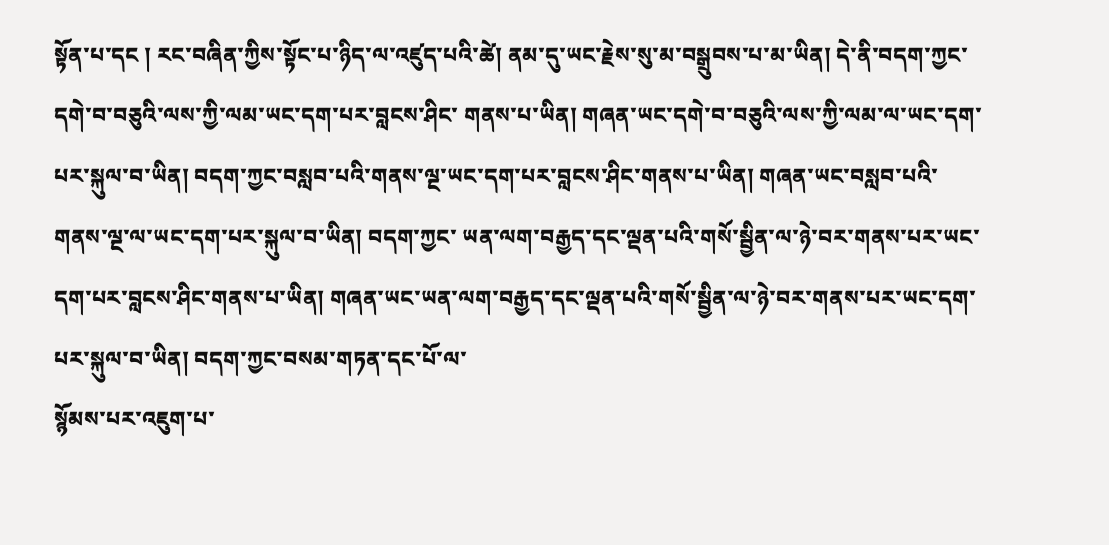སྟོན་པ་དང ། རང་བཞིན་ཀྱིས་སྟོང་པ་ཉིད་ལ་འཛུད་པའི་ཚེ། ནམ་དུ་ཡང་རྗེས་སུ་མ་བསྒྲུབས་པ་མ་ཡིན། དེ་ནི་བདག་ཀྱང་དགེ་བ་བཅུའི་ལས་ཀྱི་ལམ་ཡང་དག་པར་བླངས་ཤིང་ གནས་པ་ཡིན། གཞན་ཡང་དགེ་བ་བཅུའི་ལས་ཀྱི་ལམ་ལ་ཡང་དག་པར་སྐུལ་བ་ཡིན། བདག་ཀྱང་བསླབ་པའི་གནས་ལྔ་ཡང་དག་པར་བླངས་ཤིང་གནས་པ་ཡིན། གཞན་ཡང་བསླབ་པའི་གནས་ལྔ་ལ་ཡང་དག་པར་སྐུལ་བ་ཡིན། བདག་ཀྱང་ ཡན་ལག་བརྒྱད་དང་ལྡན་པའི་གསོ་སྦྱིན་ལ་ཉེ་བར་གནས་པར་ཡང་དག་པར་བླངས་ཤིང་གནས་པ་ཡིན། གཞན་ཡང་ཡན་ལག་བརྒྱད་དང་ལྡན་པའི་གསོ་སྦྱིན་ལ་ཉེ་བར་གནས་པར་ཡང་དག་པར་སྐུལ་བ་ཡིན། བདག་ཀྱང་བསམ་གཏན་དང་པོ་ལ་
སྙོམས་པར་འཇུག་པ་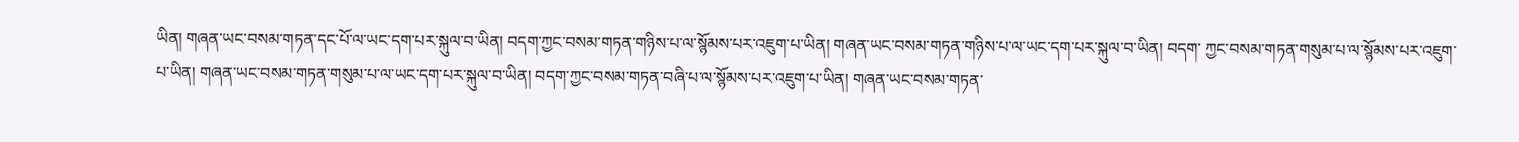ཡིན། གཞན་ཡང་བསམ་གཏན་དང་པོ་ལ་ཡང་དག་པར་སྐུལ་བ་ཡིན། བདག་ཀྱང་བསམ་གཏན་གཉིས་པ་ལ་སྙོམས་པར་འཇུག་པ་ཡིན། གཞན་ཡང་བསམ་གཏན་གཉིས་པ་ལ་ཡང་དག་པར་སྐུལ་བ་ཡིན། བདག་ ཀྱང་བསམ་གཏན་གསུམ་པ་ལ་སྙོམས་པར་འཇུག་པ་ཡིན། གཞན་ཡང་བསམ་གཏན་གསུམ་པ་ལ་ཡང་དག་པར་སྐུལ་བ་ཡིན། བདག་ཀྱང་བསམ་གཏན་བཞི་པ་ལ་སྙོམས་པར་འཇུག་པ་ཡིན། གཞན་ཡང་བསམ་གཏན་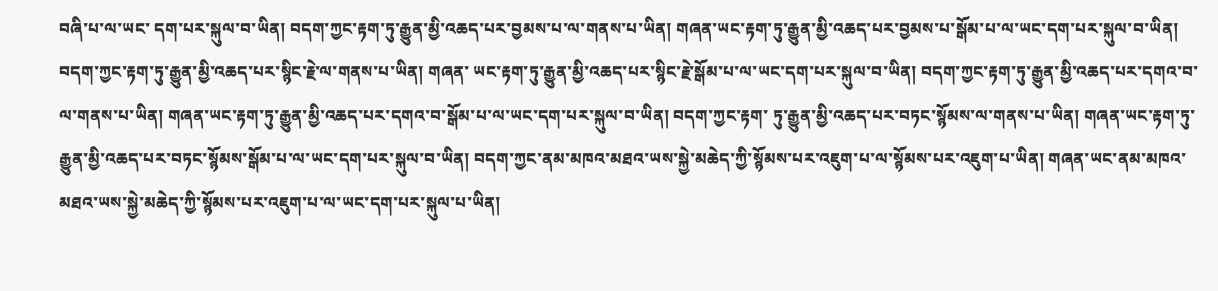བཞི་པ་ལ་ཡང་ དག་པར་སྐུལ་བ་ཡིན། བདག་ཀྱང་རྟག་ཏུ་རྒྱུན་མྱི་འཆད་པར་བྱམས་པ་ལ་གནས་པ་ཡིན། གཞན་ཡང་རྟག་ཏུ་རྒྱུན་མྱི་འཆད་པར་བྱམས་པ་སྒོམ་པ་ལ་ཡང་དག་པར་སྐུལ་བ་ཡིན། བདག་ཀྱང་རྟག་ཏུ་རྒྱུན་མྱི་འཆད་པར་སྙིང་རྗེ་ལ་གནས་པ་ཡིན། གཞན་ ཡང་རྟག་ཏུ་རྒྱུན་མྱི་འཆད་པར་སྙིང་རྗེ་སྒོམ་པ་ལ་ཡང་དག་པར་སྐུལ་བ་ཡིན། བདག་ཀྱང་རྟག་ཏུ་རྒྱུན་མྱི་འཆད་པར་དགའ་བ་ལ་གནས་པ་ཡིན། གཞན་ཡང་རྟག་ཏུ་རྒྱུན་མྱི་འཆད་པར་དགའ་བ་སྒོམ་པ་ལ་ཡང་དག་པར་སྐུལ་བ་ཡིན། བདག་ཀྱང་རྟག་ ཏུ་རྒྱུན་མྱི་འཆད་པར་བཏང་སྙོམས་ལ་གནས་པ་ཡིན། གཞན་ཡང་རྟག་ཏུ་རྒྱུན་མྱི་འཆད་པར་བཏང་སྙོམས་སྒོམ་པ་ལ་ཡང་དག་པར་སྐུལ་བ་ཡིན། བདག་ཀྱང་ནམ་མཁའ་མཐའ་ཡས་སྐྱེ་མཆེད་ཀྱི་སྙོམས་པར་འཇུག་པ་ལ་སྙོམས་པར་འཇུག་པ་ཡིན། གཞན་ཡང་ནམ་མཁའ་མཐའ་ཡས་སྐྱེ་མཆེད་ཀྱི་སྙོམས་པར་འཇུག་པ་ལ་ཡང་དག་པར་སྐུལ་པ་ཡིན།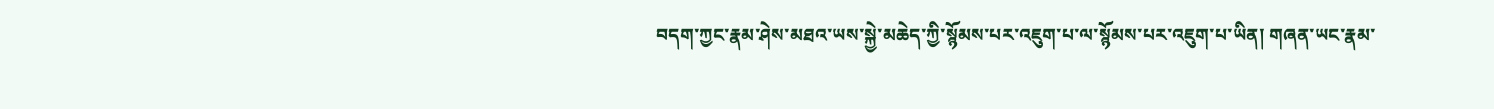བདག་ཀྱང་རྣམ་ཤེས་མཐའ་ཡས་སྐྱེ་མཆེད་ཀྱི་སྙོམས་པར་འཇུག་པ་ལ་སྙོམས་པར་འཇུག་པ་ཡིན། གཞན་ཡང་རྣམ་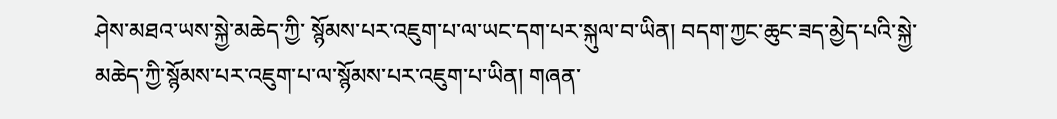ཤེས་མཐའ་ཡས་སྐྱེ་མཆེད་ཀྱི་ སྙོམས་པར་འཇུག་པ་ལ་ཡང་དག་པར་སྐུལ་བ་ཡིན། བདག་ཀྱང་ཆུང་ཟད་མྱེད་པའི་སྐྱེ་མཆེད་ཀྱི་སྙོམས་པར་འཇུག་པ་ལ་སྙོམས་པར་འཇུག་པ་ཡིན། གཞན་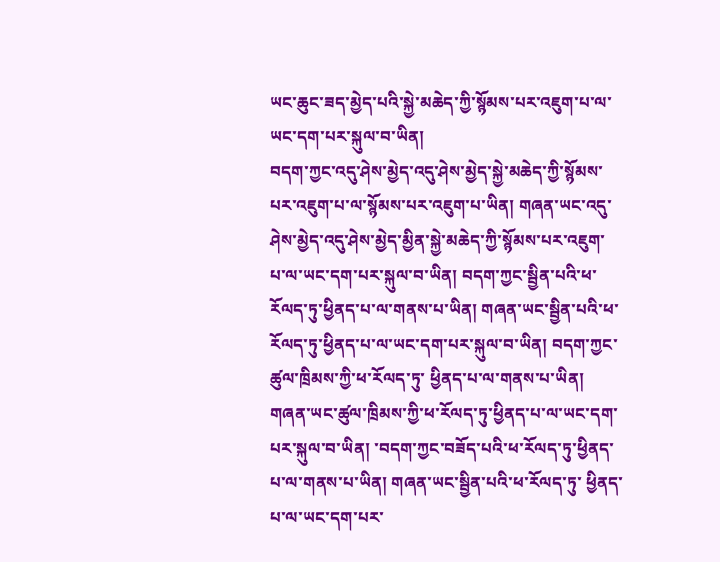ཡང་ཆུང་ཟད་མྱེད་པའི་སྐྱེ་མཆེད་ཀྱི་སྙོམས་པར་འཇུག་པ་ལ་ཡང་དག་པར་སྐུལ་བ་ཡིན།
བདག་ཀྱང་འདུ་ཤེས་མྱེད་འདུ་ཤེས་མྱེད་སྐྱེ་མཆེད་ཀྱི་སྙོམས་པར་འཇུག་པ་ལ་སྙོམས་པར་འཇུག་པ་ཡིན། གཞན་ཡང་འདུ་ཤེས་མྱེད་འདུ་ཤེས་མྱེད་མྱིན་སྐྱེ་མཆེད་ཀྱི་སྙོམས་པར་འཇུག་ པ་ལ་ཡང་དག་པར་སྐུལ་བ་ཡིན། བདག་ཀྱང་སྦྱིན་པའི་ཕ་རོལད་ཏུ་ཕྱིནད་པ་ལ་གནས་པ་ཡིན། གཞན་ཡང་སྦྱིན་པའི་ཕ་རོལད་ཏུ་ཕྱིནད་པ་ལ་ཡང་དག་པར་སྐུལ་བ་ཡིན། བདག་ཀྱང་ཚུལ་ཁྲིམས་ཀྱི་ཕ་རོལད་ཏུ་ ཕྱིནད་པ་ལ་གནས་པ་ཡིན། གཞན་ཡང་ཚུལ་ཁྲིམས་ཀྱི་ཕ་རོལད་ཏུ་ཕྱིནད་པ་ལ་ཡང་དག་པར་སྐུལ་བ་ཡིན། ་བདག་ཀྱང་བཟོད་པའི་ཕ་རོལད་ཏུ་ཕྱིནད་པ་ལ་གནས་པ་ཡིན། གཞན་ཡང་སྦྱིན་པའི་ཕ་རོལད་ཏུ་ ཕྱིནད་པ་ལ་ཡང་དག་པར་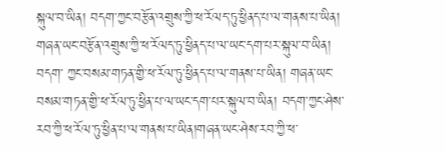སྐུལ་བ་ཡིན། བདག་ཀྱང་བརྩོན་འགྲུས་ཀྱི་ཕ་རོལད་ཏུ་ཕྱིནད་པ་ལ་གནས་པ་ཡིན། གཞན་ཡང་བརྩོན་འགྲུས་ཀྱི་ཕ་རོལད་ཏུ་ཕྱིནད་པ་ལ་ཡང་དག་པར་སྐུལ་བ་ཡིན། བདག་ ཀྱང་བསམ་གཏན་གྱི་ཕ་རོལ་ཏུ་ཕྱིནད་པ་ལ་གནས་པ་ཡིན། གཞན་ཡང་བསམ་གཏན་གྱི་ཕ་རོལ་ཏུ་ཕྱིན་པ་ལ་ཡང་དག་པར་སྐུལ་བ་ཡིན། བདག་ཀྱང་ཤེས་རབ་ཀྱི་ཕ་རོལ་ཏུ་ཕྱིན་པ་ལ་གནས་པ་ཡིན།གཞན་ཡང་ཤེས་རབ་ཀྱི་ཕ་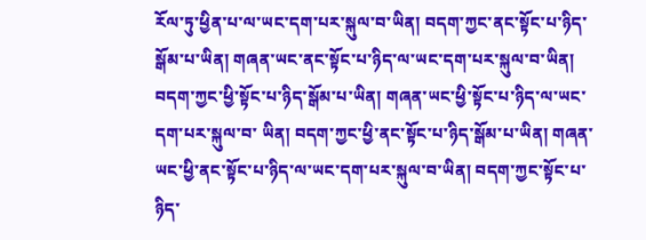རོལ་ཏུ་ཕྱིན་པ་ལ་ཡང་དག་པར་སྐུལ་བ་ཡིན། བདག་ཀྱང་ནང་སྟོང་པ་ཉིད་སྒོམ་པ་ཡིན། གཞན་ཡང་ནང་སྟོང་པ་ཉིད་ལ་ཡང་དག་པར་སྐུལ་བ་ཡིན། བདག་ཀྱང་ཕྱི་སྟོང་པ་ཉིད་སྒོམ་པ་ཡིན། གཞན་ཡང་ཕྱི་སྟོང་པ་ཉིད་ལ་ཡང་དག་པར་སྐུལ་བ་ ཡིན། བདག་ཀྱང་ཕྱི་ནང་སྟོང་པ་ཉིད་སྒོམ་པ་ཡིན། གཞན་ཡང་ཕྱི་ནང་སྟོང་པ་ཉིད་ལ་ཡང་དག་པར་སྐུལ་བ་ཡིན། བདག་ཀྱང་སྟོང་པ་ཉིད་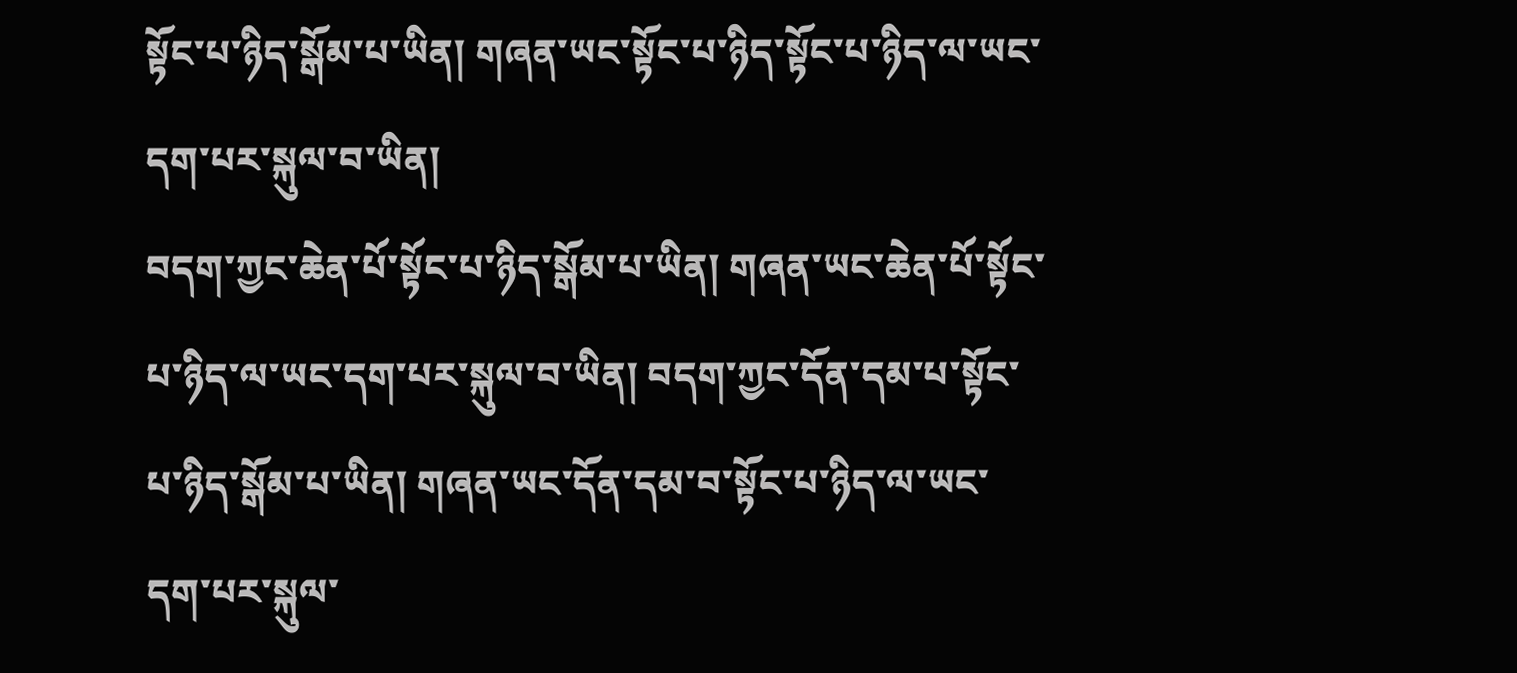སྟོང་པ་ཉིད་སྒོམ་པ་ཡིན། གཞན་ཡང་སྟོང་པ་ཉིད་སྟོང་པ་ཉིད་ལ་ཡང་དག་པར་སྐུལ་བ་ཡིན།
བདག་ཀྱང་ཆེན་པོ་སྟོང་པ་ཉིད་སྒོམ་པ་ཡིན། གཞན་ཡང་ཆེན་པོ་སྟོང་པ་ཉིད་ལ་ཡང་དག་པར་སྐུལ་བ་ཡིན། བདག་ཀྱང་དོན་དམ་པ་སྟོང་པ་ཉིད་སྒོམ་པ་ཡིན། གཞན་ཡང་དོན་དམ་བ་སྟོང་པ་ཉིད་ལ་ཡང་དག་པར་སྐུལ་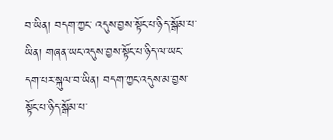བ་ཡིན། བདག་ཀྱང་ འདུས་བྱས་སྟོང་པ་ཉིད་སྒོམ་པ་ཡིན། གཞན་ཡང་འདུས་བྱས་སྟོང་པ་ཉིད་ལ་ཡང་དག་པར་སྐུལ་བ་ཡིན། བདག་ཀྱང་འདུས་མ་བྱས་སྟོང་པ་ཉིད་སྒོམ་པ་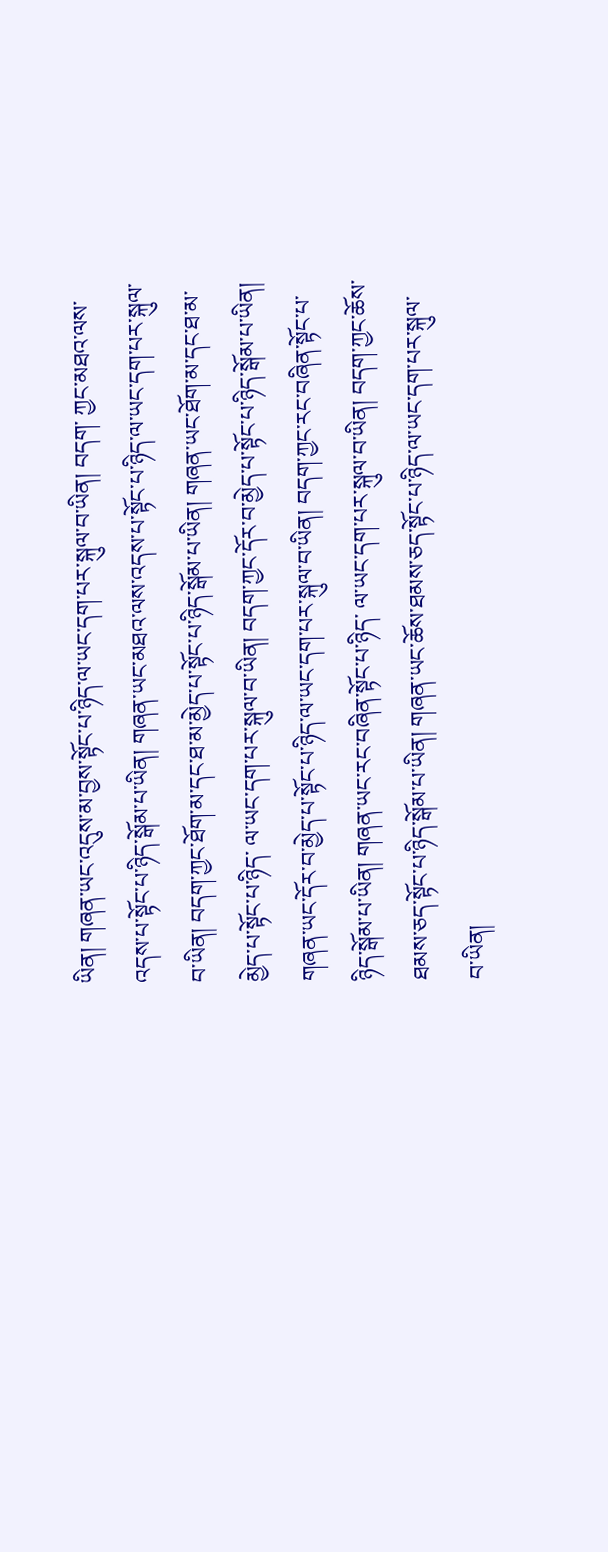ཡིན། གཞན་ཡང་འདུས་མ་བྱས་སྟོང་པ་ཉིད་ལ་ཡང་དག་པར་སྐུལ་བ་ཡིན། བདག་ ཀྱང་མཐའ་ལས་འདས་པ་སྟོང་པ་ཉིད་སྒོམ་པ་ཡིན། གཞན་ཡང་མཐའ་ལས་འདས་པ་སྟོང་པ་ཉིད་ལ་ཡང་དག་པར་སྐུལ་བ་ཡིན། བདག་ཀྱང་ཐོག་མ་དང་ཐ་མ་མྱེད་པ་སྟོང་པ་ཉིད་སྒོམ་པ་ཡིན། གཞན་ཡང་ཐོག་མ་དང་ཐ་མ་མྱེད་པ་སྟོང་པ་ཉིད་ ལ་ཡང་དག་པར་སྐུལ་བ་ཡིན། བདག་ཀྱང་དོར་བ་མྱེད་པ་སྟོང་པ་ཉིད་སྒོམ་པ་ཡིན། གཞན་ཡང་དོར་བ་མྱེད་པ་སྟོང་པ་ཉིད་ལ་ཡང་དག་པར་སྐུལ་བ་ཡིན། བདག་ཀྱང་རང་བཞིན་སྟོང་པ་ཉིད་སྒོམ་པ་ཡིན། གཞན་ཡང་རང་བཞིན་སྟོང་པ་ཉིད་ ལ་ཡང་དག་པར་སྐུལ་བ་ཡིན། བདག་ཀྱང་ཆོས་ཐམས་ཅད་སྟོང་པ་ཉིད་སྒོམ་པ་ཡིན། གཞན་ཡང་ཆོས་ཐམས་ཅད་སྟོང་པ་ཉིད་ལ་ཡང་དག་པར་སྐུལ་བ་ཡིན།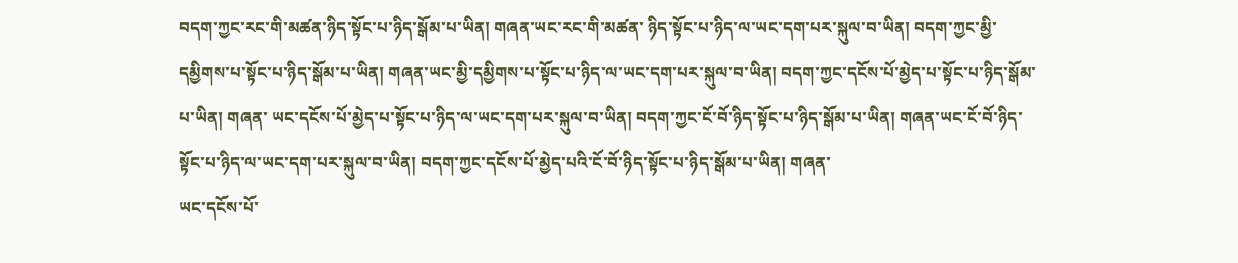བདག་ཀྱང་རང་གི་མཚན་ཉིད་སྟོང་པ་ཉིད་སྒོམ་པ་ཡིན། གཞན་ཡང་རང་གི་མཚན་ ཉིད་སྟོང་པ་ཉིད་ལ་ཡང་དག་པར་སྐུལ་བ་ཡིན། བདག་ཀྱང་མྱི་དམྱིགས་པ་སྟོང་པ་ཉིད་སྒོམ་པ་ཡིན། གཞན་ཡང་མྱི་དམྱིགས་པ་སྟོང་པ་ཉིད་ལ་ཡང་དག་པར་སྐུལ་བ་ཡིན། བདག་ཀྱང་དངོས་པོ་མྱེད་པ་སྟོང་པ་ཉིད་སྒོམ་པ་ཡིན། གཞན་ ཡང་དངོས་པོ་མྱེད་པ་སྟོང་པ་ཉིད་ལ་ཡང་དག་པར་སྐུལ་བ་ཡིན། བདག་ཀྱང་ངོ་བོ་ཉིད་སྟོང་པ་ཉིད་སྒོམ་པ་ཡིན། གཞན་ཡང་ངོ་བོ་ཉིད་སྟོང་པ་ཉིད་ལ་ཡང་དག་པར་སྐུལ་བ་ཡིན། བདག་ཀྱང་དངོས་པོ་མྱེད་པའི་ངོ་བོ་ཉིད་སྟོང་པ་ཉིད་སྒོམ་པ་ཡིན། གཞན་
ཡང་དངོས་པོ་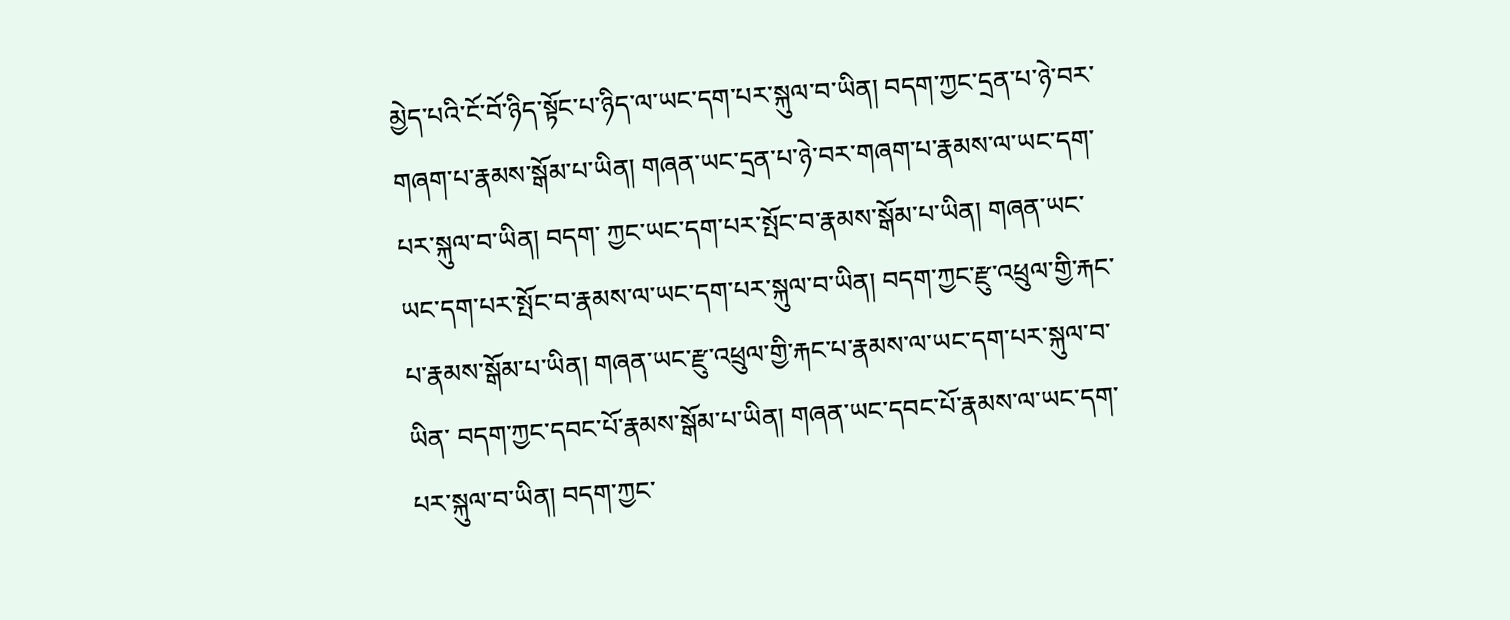མྱེད་པའི་ངོ་བོ་ཉིད་སྟོང་པ་ཉིད་ལ་ཡང་དག་པར་སྐུལ་བ་ཡིན། བདག་ཀྱང་དྲན་པ་ཉེ་བར་གཞག་པ་རྣམས་སྒོམ་པ་ཡིན། གཞན་ཡང་དྲན་པ་ཉེ་བར་གཞག་པ་རྣམས་ལ་ཡང་དག་པར་སྐུལ་བ་ཡིན། བདག་ ཀྱང་ཡང་དག་པར་སྤོང་བ་རྣམས་སྒོམ་པ་ཡིན། གཞན་ཡང་ཡང་དག་པར་སྤོང་བ་རྣམས་ལ་ཡང་དག་པར་སྐུལ་བ་ཡིན། བདག་ཀྱང་རྫུ་འཕྲུལ་གྱི་རྐང་པ་རྣམས་སྒོམ་པ་ཡིན། གཞན་ཡང་རྫུ་འཕྲུལ་གྱི་རྐང་པ་རྣམས་ལ་ཡང་དག་པར་སྐུལ་བ་ཡིན་ བདག་ཀྱང་དབང་པོ་རྣམས་སྒོམ་པ་ཡིན། གཞན་ཡང་དབང་པོ་རྣམས་ལ་ཡང་དག་པར་སྐུལ་བ་ཡིན། བདག་ཀྱང་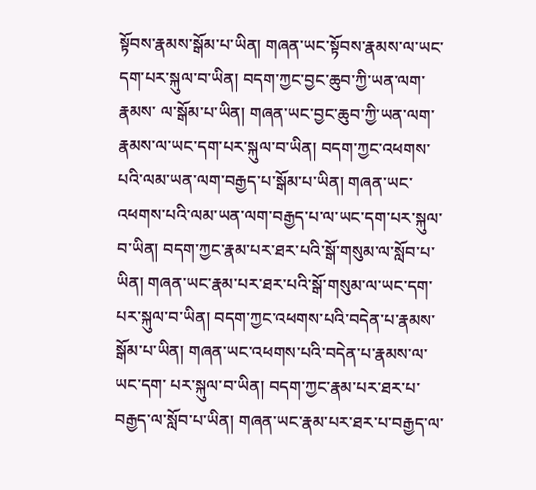སྟོབས་རྣམས་སྒོམ་པ་ཡིན། གཞན་ཡང་སྟོབས་རྣམས་ལ་ཡང་དག་པར་སྐུལ་བ་ཡིན། བདག་ཀྱང་བྱང་ཆུབ་ཀྱི་ཡན་ལག་རྣམས་ ལ་སྒོམ་པ་ཡིན། གཞན་ཡང་བྱང་ཆུབ་ཀྱི་ཡན་ལག་རྣམས་ལ་ཡང་དག་པར་སྐུལ་བ་ཡིན། བདག་ཀྱང་འཕགས་པའི་ལམ་ཡན་ལག་བརྒྱད་པ་སྒོམ་པ་ཡིན། གཞན་ཡང་འཕགས་པའི་ལམ་ཡན་ལག་བརྒྱད་པ་ལ་ཡང་དག་པར་སྐུལ་བ་ཡིན། བདག་ཀྱང་རྣམ་པར་ཐར་པའི་སྒོ་གསུམ་ལ་སློབ་པ་ཡིན། གཞན་ཡང་རྣམ་པར་ཐར་པའི་སྒོ་གསུམ་ལ་ཡང་དག་པར་སྐུལ་བ་ཡིན། བདག་ཀྱང་འཕགས་པའི་བདེན་པ་རྣམས་སྒོམ་པ་ཡིན། གཞན་ཡང་འཕགས་པའི་བདེན་པ་རྣམས་ལ་ཡང་དག་ པར་སྐུལ་བ་ཡིན། བདག་ཀྱང་རྣམ་པར་ཐར་པ་བརྒྱད་ལ་སློབ་པ་ཡིན། གཞན་ཡང་རྣམ་པར་ཐར་པ་བརྒྱད་ལ་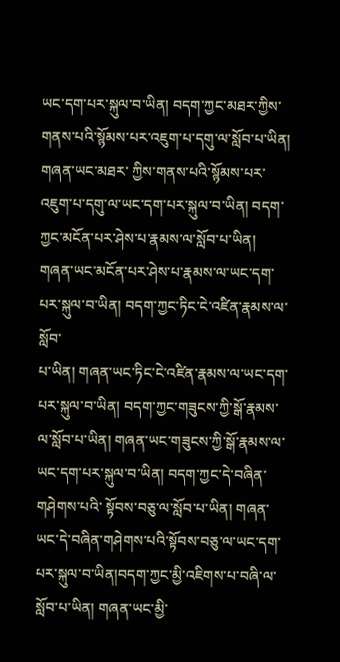ཡང་དག་པར་སྐུལ་བ་ཡིན། བདག་ཀྱང་མཐར་ཀྱིས་གནས་པའི་སྙོམས་པར་འཇུག་པ་དགུ་ལ་སློབ་པ་ཡིན། གཞན་ཡང་མཐར་ ཀྱིས་གནས་པའི་སྙོམས་པར་འཇུག་པ་དགུ་ལ་ཡང་དག་པར་སྐུལ་བ་ཡིན། བདག་ཀྱང་མངོན་པར་ཤེས་པ་རྣམས་ལ་སློབ་པ་ཡིན། གཞན་ཡང་མངོན་པར་ཤེས་པ་རྣམས་ལ་ཡང་དག་པར་སྐུལ་བ་ཡིན། བདག་ཀྱང་ཏིང་ངེ་འཛིན་རྣམས་ལ་སློབ་
པ་ཡིན། གཞན་ཡང་ཏིང་ངེ་འཛིན་རྣམས་ལ་ཡང་དག་པར་སྐུལ་བ་ཡིན། བདག་ཀྱང་གཟུངས་ཀྱི་སྒོ་རྣམས་ལ་སློབ་པ་ཡིན། གཞན་ཡང་གཟུངས་ཀྱི་སྒོ་རྣམས་ལ་ཡང་དག་པར་སྐུལ་བ་ཡིན། བདག་ཀྱང་དེ་བཞིན་གཤེགས་པའི་ སྟོབས་བཅུ་ལ་སློབ་པ་ཡིན། གཞན་ཡང་དེ་བཞིན་གཤེགས་པའི་སྟོབས་བཅུ་ལ་ཡང་དག་པར་སྐུལ་བ་ཡིན།བདག་ཀྱང་མྱི་འཇིགས་པ་བཞི་ལ་སློབ་པ་ཡིན། གཞན་ཡང་མྱི་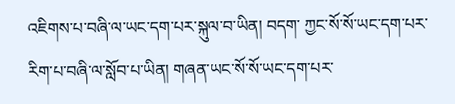འཇིགས་པ་བཞི་ལ་ཡང་དག་པར་སྐུལ་བ་ཡིན། བདག་ ཀྱང་སོ་སོ་ཡང་དག་པར་རིག་པ་བཞི་ལ་སློབ་པ་ཡིན། གཞན་ཡང་སོ་སོ་ཡང་དག་པར་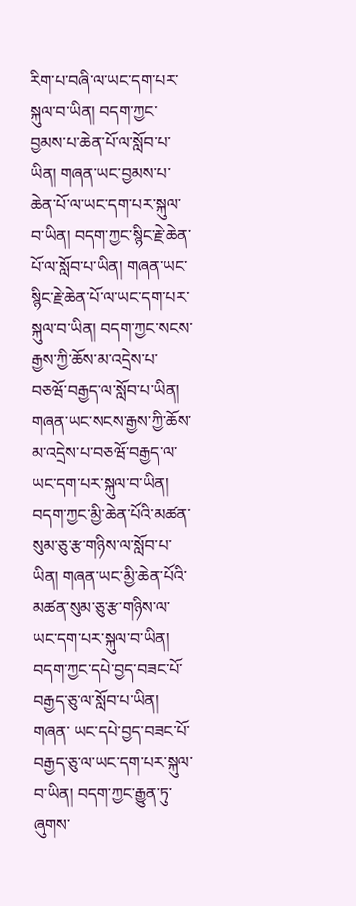རིག་པ་བཞི་ལ་ཡང་དག་པར་སྐུལ་བ་ཡིན། བདག་ཀྱང་བྱམས་པ་ཆེན་པོ་ལ་སློབ་པ་ཡིན། གཞན་ཡང་བྱམས་པ་ཆེན་པོ་ལ་ཡང་དག་པར་སྐུལ་བ་ཡིན། བདག་ཀྱང་སྙིང་རྗེ་ཆེན་པོ་ལ་སློབ་པ་ཡིན། གཞན་ཡང་སྙིང་རྗེ་ཆེན་པོ་ལ་ཡང་དག་པར་སྐུལ་བ་ཡིན། བདག་ཀྱང་སངས་རྒྱས་ཀྱི་ཆོས་མ་འདྲེས་པ་བཅཝོ་བརྒྱད་ལ་སློབ་པ་ཡིན། གཞན་ཡང་སངས་རྒྱས་ཀྱི་ཆོས་མ་འདྲེས་པ་བཅཝོ་བརྒྱད་ལ་ ཡང་དག་པར་སྐུལ་བ་ཡིན། བདག་ཀྱང་མྱི་ཆེན་པོའི་མཚན་སུམ་ཅུ་རྩ་གཉིས་ལ་སློབ་པ་ཡིན། གཞན་ཡང་མྱི་ཆེན་པོའི་མཚན་སུམ་ཅུ་རྩ་གཉིས་ལ་ཡང་དག་པར་སྐུལ་བ་ཡིན། བདག་ཀྱང་དཔེ་བྱད་བཟང་པོ་བརྒྱད་ཅུ་ལ་སློབ་པ་ཡིན། གཞན་ ཡང་དཔེ་བྱད་བཟང་པོ་བརྒྱད་ཅུ་ལ་ཡང་དག་པར་སྐུལ་བ་ཡིན། བདག་ཀྱང་རྒྱུན་ཏུ་ཞུགས་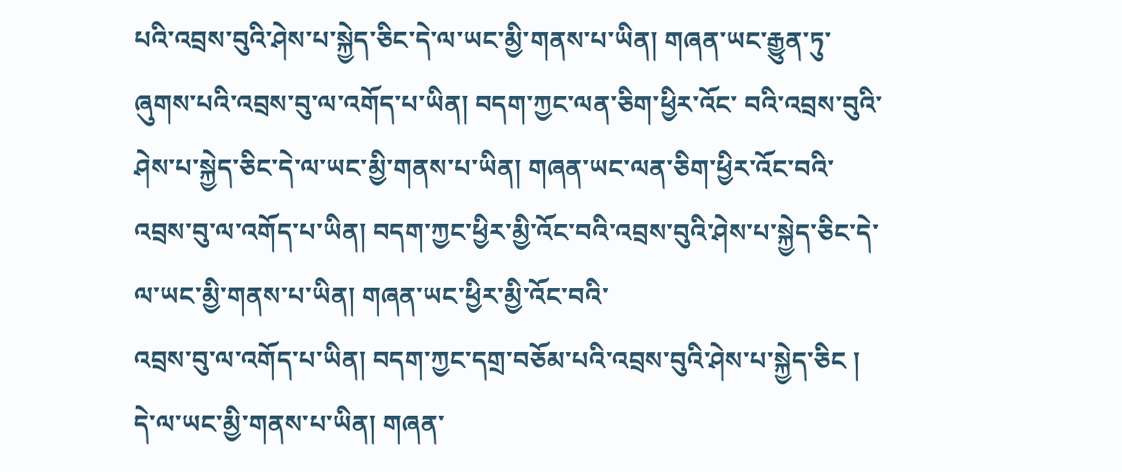པའི་འབྲས་བུའི་ཤེས་པ་སྐྱེད་ཅིང་དེ་ལ་ཡང་མྱི་གནས་པ་ཡིན། གཞན་ཡང་རྒྱུན་ཏུ་ཞུགས་པའི་འབྲས་བུ་ལ་འགོད་པ་ཡིན། བདག་ཀྱང་ལན་ཅིག་ཕྱིར་འོང་ བའི་འབྲས་བུའི་ཤེས་པ་སྐྱེད་ཅིང་དེ་ལ་ཡང་མྱི་གནས་པ་ཡིན། གཞན་ཡང་ལན་ཅིག་ཕྱིར་འོང་བའི་འབྲས་བུ་ལ་འགོད་པ་ཡིན། བདག་ཀྱང་ཕྱིར་མྱི་འོང་བའི་འབྲས་བུའི་ཤེས་པ་སྐྱེད་ཅིང་དེ་ལ་ཡང་མྱི་གནས་པ་ཡིན། གཞན་ཡང་ཕྱིར་མྱི་འོང་བའི་
འབྲས་བུ་ལ་འགོད་པ་ཡིན། བདག་ཀྱང་དགྲ་བཅོམ་པའི་འབྲས་བུའི་ཤེས་པ་སྐྱེད་ཅིང ། དེ་ལ་ཡང་མྱི་གནས་པ་ཡིན། གཞན་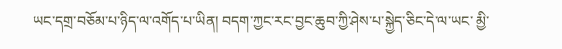ཡང་དགྲ་བཅོམ་པ་ཉིད་ལ་འགོད་པ་ཡིན། བདག་ཀྱང་རང་བྱང་ཆུབ་ཀྱི་ཤེས་པ་སྐྱེད་ཅིང་དེ་ལ་ཡང་ མྱི་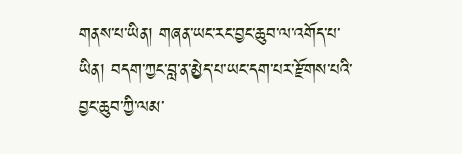གནས་པ་ཡིན། གཞན་ཡང་རང་བྱང་ཆུབ་ལ་འགོད་པ་ཡིན། བདག་ཀྱང་བླ་ན་མྱེད་པ་ཡང་དག་པར་རྫོགས་པའི་བྱང་ཆུབ་ཀྱི་ལམ་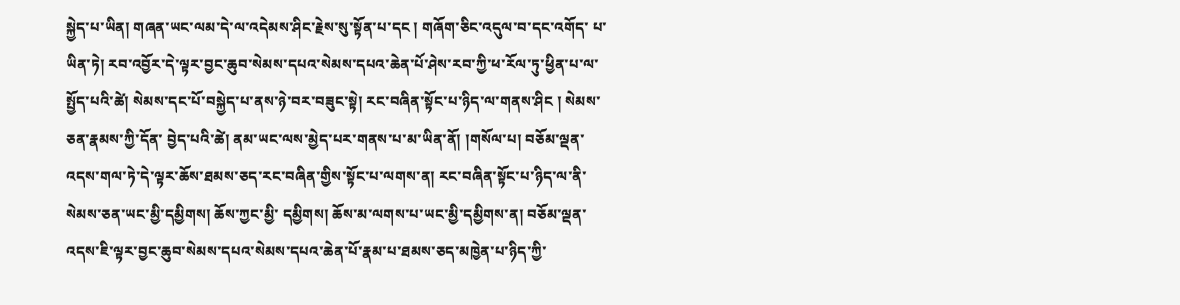སྐྱེད་པ་ཡིན། གཞན་ཡང་ལམ་དེ་ལ་འདེམས་ཤིང་རྗེས་སུ་སྟོན་པ་དང ། གཞོག་ཅིང་འདུལ་བ་དང་འགོད་ པ་ཡིན་ཏེ། རབ་འབྱོར་དེ་ལྟར་བྱང་ཆུབ་སེམས་དཔའ་སེམས་དཔའ་ཆེན་པོ་ཤེས་རབ་ཀྱི་ཕ་རོལ་ཏུ་ཕྱིན་པ་ལ་སྤྱོད་པའི་ཚེ། སེམས་དང་པོ་བསྐྱེད་པ་ནས་ཉེ་བར་བཟུང་སྟེ། རང་བཞིན་སྟོང་པ་ཉིད་ལ་གནས་ཤིང ། སེམས་ཅན་རྣམས་ཀྱི་དོན་ བྱེད་པའི་ཚེ། ནམ་ཡང་ལས་མྱེད་པར་གནས་པ་མ་ཡིན་ནོ། །གསོལ་པ། བཅོམ་ལྡན་འདས་གལ་ཏེ་དེ་ལྟར་ཆོས་ཐམས་ཅད་རང་བཞིན་གྱིས་སྟོང་པ་ལགས་ན། རང་བཞིན་སྟོང་པ་ཉིད་ལ་ནི་སེམས་ཅན་ཡང་མྱི་དམྱིགས། ཆོས་ཀྱང་མྱི་ དམྱིགས། ཆོས་མ་ལགས་པ་ཡང་མྱི་དམྱིགས་ན། བཅོམ་ལྡན་འདས་ཇི་ལྟར་བྱང་ཆུབ་སེམས་དཔའ་སེམས་དཔའ་ཆེན་པོ་རྣམ་པ་ཐམས་ཅད་མཁྱེན་པ་ཉིད་ཀྱི་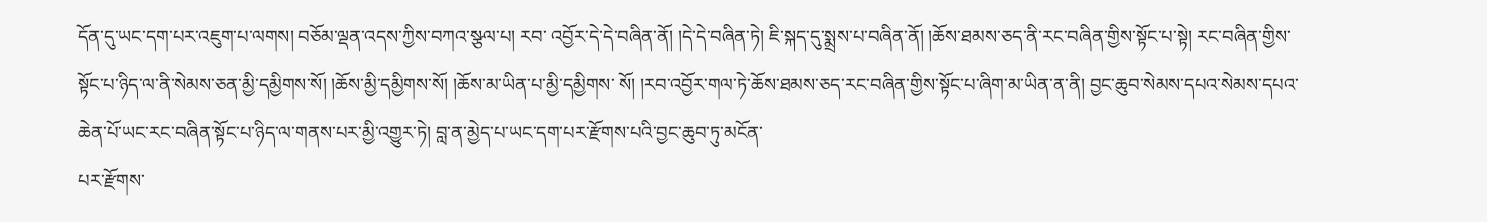དོན་དུ་ཡང་དག་པར་འཇུག་པ་ལགས། བཅོམ་ལྡན་འདས་ཀྱིས་བཀའ་སྩལ་པ། རབ་ འབྱོར་དེ་དེ་བཞིན་ནོ། །དེ་དེ་བཞིན་ཏེ། ཇི་སྐད་དུ་སྨྲས་པ་བཞིན་ནོ། །ཆོས་ཐམས་ཅད་ནི་རང་བཞིན་གྱིས་སྟོང་པ་སྟེ། རང་བཞིན་གྱིས་སྟོང་པ་ཉིད་ལ་ནི་སེམས་ཅན་མྱི་དམྱིགས་སོ། །ཆོས་མྱི་དམྱིགས་སོ། །ཆོས་མ་ཡིན་པ་མྱི་དམྱིགས་ སོ། །རབ་འབྱོར་གལ་ཏེ་ཆོས་ཐམས་ཅད་རང་བཞིན་གྱིས་སྟོང་པ་ཞིག་མ་ཡིན་ན་ནི། བྱང་ཆུབ་སེམས་དཔའ་སེམས་དཔའ་ཆེན་པོ་ཡང་རང་བཞིན་སྟོང་པ་ཉིད་ལ་གནས་པར་མྱི་འགྱུར་ཏེ། བླ་ན་མྱེད་པ་ཡང་དག་པར་རྫོགས་པའི་བྱང་ཆུབ་ཏུ་མངོན་
པར་རྫོགས་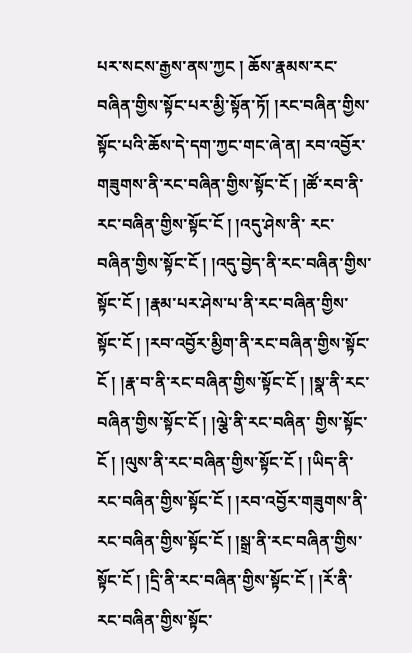པར་སངས་རྒྱས་ནས་ཀྱང ། ཆོས་རྣམས་རང་བཞིན་གྱིས་སྟོང་པར་མྱི་སྟོན་ཏོ། །རང་བཞིན་གྱིས་སྟོང་པའི་ཆོས་དེ་དག་ཀྱང་གང་ཞེ་ན། རབ་འབྱོར་གཟུགས་ནི་རང་བཞིན་གྱིས་སྟོང་ངོ ། །ཚོ་རབ་ནི་རང་བཞིན་གྱིས་སྟོང་ངོ ། །འདུ་ཤེས་ནི་ རང་བཞིན་གྱིས་སྟོང་ངོ ། །འདུ་བྱེད་ནི་རང་བཞིན་གྱིས་སྟོང་ངོ ། །རྣམ་པར་ཤེས་པ་ནི་རང་བཞིན་གྱིས་སྟོང་ངོ ། །རབ་འབྱོར་མྱིག་ནི་རང་བཞིན་གྱིས་སྟོང་ངོ ། །རྣ་བ་ནི་རང་བཞིན་གྱིས་སྟོང་ངོ ། །སྣ་ནི་རང་བཞིན་གྱིས་སྟོང་ངོ ། །ལྕེ་ནི་རང་བཞིན་ གྱིས་སྟོང་ངོ ། །ལུས་ནི་རང་བཞིན་གྱིས་སྟོང་ངོ ། །ཡིད་ནི་རང་བཞིན་གྱིས་སྟོང་ངོ ། །རབ་འབྱོར་གཟུགས་ནི་རང་བཞིན་གྱིས་སྟོང་ངོ ། །སྒྲ་ནི་རང་བཞིན་གྱིས་སྟོང་ངོ ། །དྲི་ནི་རང་བཞིན་གྱིས་སྟོང་ངོ ། །རོ་ནི་རང་བཞིན་གྱིས་སྟོང་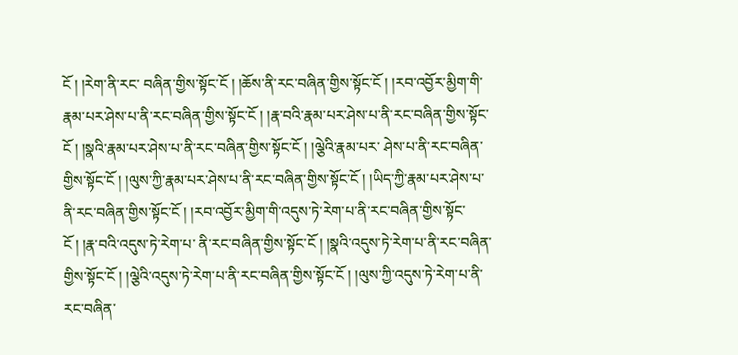ངོ ། །རེག་ནི་རང་ བཞིན་གྱིས་སྟོང་ངོ ། །ཆོས་ནི་རང་བཞིན་གྱིས་སྟོང་ངོ ། །རབ་འབྱོར་མྱིག་གི་རྣམ་པར་ཤེས་པ་ནི་རང་བཞིན་གྱིས་སྟོང་ངོ ། །རྣ་བའི་རྣམ་པར་ཤེས་པ་ནི་རང་བཞིན་གྱིས་སྟོང་ངོ ། །སྣའི་རྣམ་པར་ཤེས་པ་ནི་རང་བཞིན་གྱིས་སྟོང་ངོ ། །ལྕེའི་རྣམ་པར་ ཤེས་པ་ནི་རང་བཞིན་གྱིས་སྟོང་ངོ ། །ལུས་ཀྱི་རྣམ་པར་ཤེས་པ་ནི་རང་བཞིན་གྱིས་སྟོང་ངོ ། །ཡིད་ཀྱི་རྣམ་པར་ཤེས་པ་ནི་རང་བཞིན་གྱིས་སྟོང་ངོ ། །རབ་འབྱོར་མྱིག་གི་འདུས་ཏེ་རེག་པ་ནི་རང་བཞིན་གྱིས་སྟོང་ངོ ། །རྣ་བའི་འདུས་ཏེ་རེག་པ་ ནི་རང་བཞིན་གྱིས་སྟོང་ངོ ། །སྣའི་འདུས་ཏེ་རེག་པ་ནི་རང་བཞིན་གྱིས་སྟོང་ངོ ། །ལྕེའི་འདུས་ཏེ་རེག་པ་ནི་རང་བཞིན་གྱིས་སྟོང་ངོ ། །ལུས་ཀྱི་འདུས་ཏེ་རེག་པ་ནི་རང་བཞིན་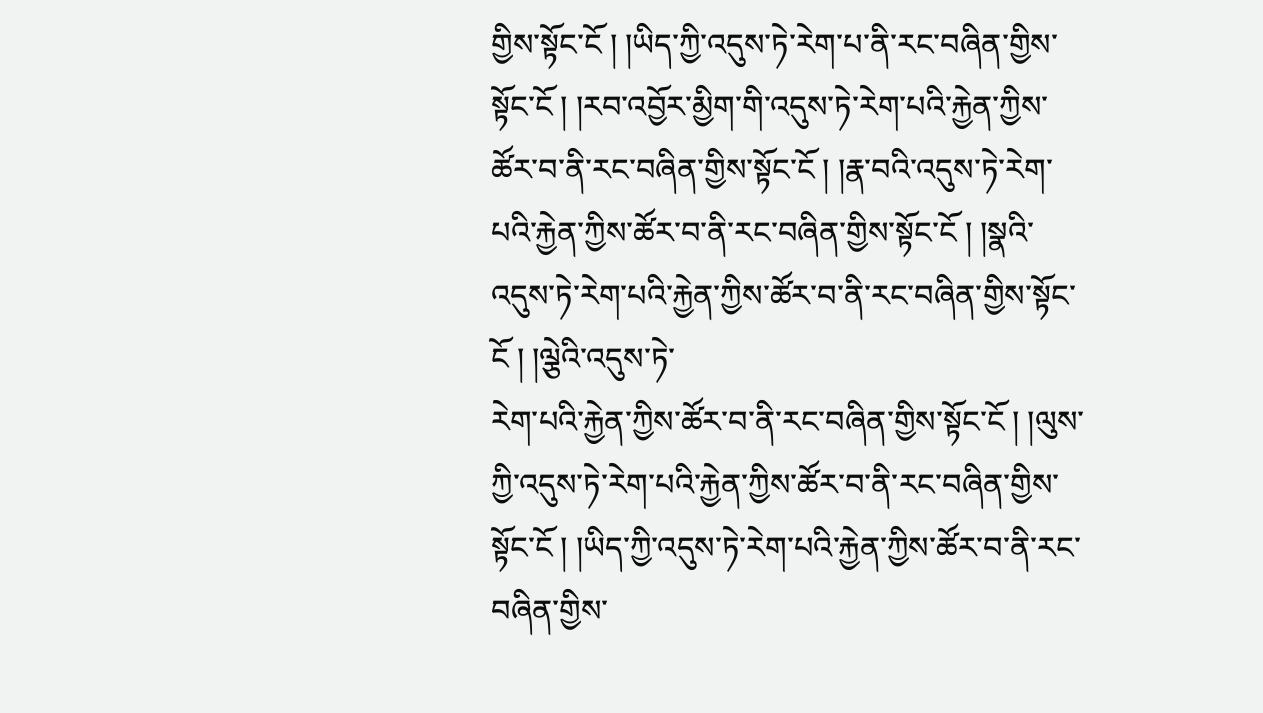གྱིས་སྟོང་ངོ ། །ཡིད་ཀྱི་འདུས་ཏེ་རེག་པ་ནི་རང་བཞིན་གྱིས་སྟོང་ངོ ། །རབ་འབྱོར་མྱིག་གི་འདུས་ཏེ་རེག་པའི་རྐྱེན་ཀྱིས་ཚོར་བ་ནི་རང་བཞིན་གྱིས་སྟོང་ངོ ། །རྣ་བའི་འདུས་ཏེ་རེག་པའི་རྐྱེན་ཀྱིས་ཚོར་བ་ནི་རང་བཞིན་གྱིས་སྟོང་ངོ ། །སྣའི་འདུས་ཏེ་རེག་པའི་རྐྱེན་ཀྱིས་ཚོར་བ་ནི་རང་བཞིན་གྱིས་སྟོང་ངོ ། །ལྕེའི་འདུས་ཏེ་
རེག་པའི་རྐྱེན་ཀྱིས་ཚོར་བ་ནི་རང་བཞིན་གྱིས་སྟོང་ངོ ། །ལུས་ཀྱི་འདུས་ཏེ་རེག་པའི་རྐྱེན་ཀྱིས་ཚོར་བ་ནི་རང་བཞིན་གྱིས་སྟོང་ངོ ། །ཡིད་ཀྱི་འདུས་ཏེ་རེག་པའི་རྐྱེན་ཀྱིས་ཚོར་བ་ནི་རང་བཞིན་གྱིས་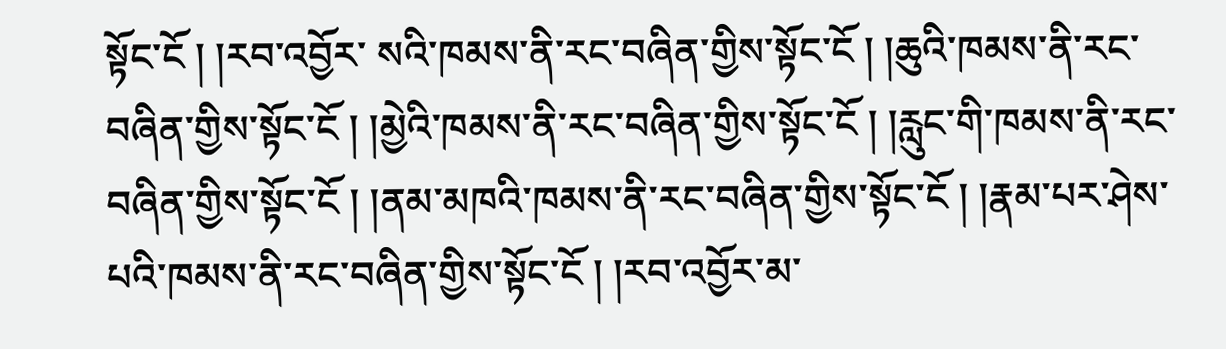སྟོང་ངོ ། །རབ་འབྱོར་ སའི་ཁམས་ནི་རང་བཞིན་གྱིས་སྟོང་ངོ ། །ཆུའི་ཁམས་ནི་རང་བཞིན་གྱིས་སྟོང་ངོ ། །མྱེའི་ཁམས་ནི་རང་བཞིན་གྱིས་སྟོང་ངོ ། །རླུང་གི་ཁམས་ནི་རང་བཞིན་གྱིས་སྟོང་ངོ ། །ནམ་མཁའི་ཁམས་ནི་རང་བཞིན་གྱིས་སྟོང་ངོ ། །རྣམ་པར་ཤེས་ པའི་ཁམས་ནི་རང་བཞིན་གྱིས་སྟོང་ངོ ། །རབ་འབྱོར་མ་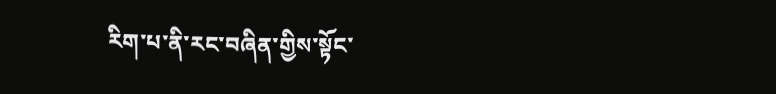རིག་པ་ནི་རང་བཞིན་གྱིས་སྟོང་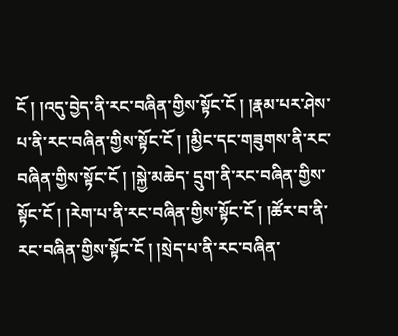ངོ ། །འདུ་བྱེད་ནི་རང་བཞིན་གྱིས་སྟོང་ངོ ། །རྣམ་པར་ཤེས་པ་ནི་རང་བཞིན་གྱིས་སྟོང་ངོ ། །མྱིང་དང་གཟུགས་ནི་རང་བཞིན་གྱིས་སྟོང་ངོ ། །སྐྱེ་མཆེད་ དྲུག་ནི་རང་བཞིན་གྱིས་སྟོང་ངོ ། །རེག་པ་ནི་རང་བཞིན་གྱིས་སྟོང་ངོ ། །ཚོར་བ་ནི་རང་བཞིན་གྱིས་སྟོང་ངོ ། །སྲེད་པ་ནི་རང་བཞིན་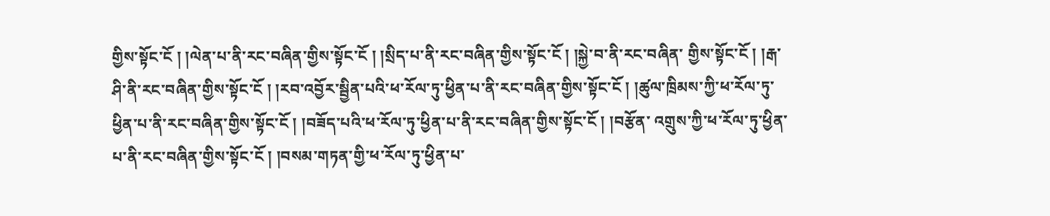གྱིས་སྟོང་ངོ ། །ལེན་པ་ནི་རང་བཞིན་གྱིས་སྟོང་ངོ ། །སྲིད་པ་ནི་རང་བཞིན་གྱིས་སྟོང་ངོ ། །སྐྱེ་བ་ནི་རང་བཞིན་ གྱིས་སྟོང་ངོ ། །རྒ་ཤི་ནི་རང་བཞིན་གྱིས་སྟོང་ངོ ། །རབ་འབྱོར་སྦྱིན་པའི་ཕ་རོལ་ཏུ་ཕྱིན་པ་ནི་རང་བཞིན་གྱིས་སྟོང་ངོ ། །ཚུལ་ཁྲིམས་ཀྱི་ཕ་རོལ་ཏུ་ཕྱིན་པ་ནི་རང་བཞིན་གྱིས་སྟོང་ངོ ། །བཟོད་པའི་ཕ་རོལ་ཏུ་ཕྱིན་པ་ནི་རང་བཞིན་གྱིས་སྟོང་ངོ ། །བརྩོན་ འགྲུས་ཀྱི་ཕ་རོལ་ཏུ་ཕྱིན་པ་ནི་རང་བཞིན་གྱིས་སྟོང་ངོ ། །བསམ་གཏན་གྱི་ཕ་རོལ་ཏུ་ཕྱིན་པ་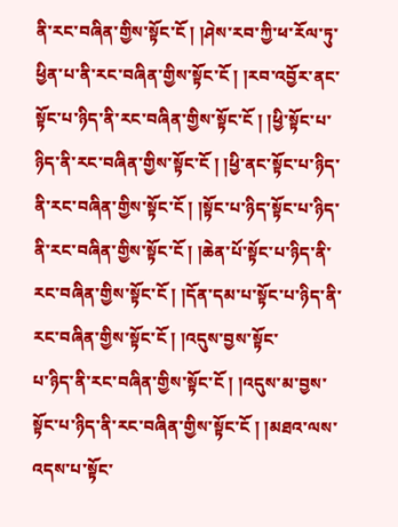ནི་རང་བཞིན་གྱིས་སྟོང་ངོ ། །ཤེས་རབ་ཀྱི་ཕ་རོལ་ཏུ་ཕྱིན་པ་ནི་རང་བཞིན་གྱིས་སྟོང་ངོ ། །རབ་འབྱོར་ནང་སྟོང་པ་ཉིད་ནི་རང་བཞིན་གྱིས་སྟོང་ངོ ། །ཕྱི་སྟོང་པ་ ཉིད་ནི་རང་བཞིན་གྱིས་སྟོང་ངོ ། །ཕྱི་ནང་སྟོང་པ་ཉིད་ནི་རང་བཞིན་གྱིས་སྟོང་ངོ ། །སྟོང་པ་ཉིད་སྟོང་པ་ཉིད་ནི་རང་བཞིན་གྱིས་སྟོང་ངོ ། །ཆེན་པོ་སྟོང་པ་ཉིད་ནི་རང་བཞིན་གྱིས་སྟོང་ངོ ། །དོན་དམ་པ་སྟོང་པ་ཉིད་ནི་རང་བཞིན་གྱིས་སྟོང་ངོ ། །འདུས་བྱས་སྟོང་
པ་ཉིད་ནི་རང་བཞིན་གྱིས་སྟོང་ངོ ། །འདུས་མ་བྱས་སྟོང་པ་ཉིད་ནི་རང་བཞིན་གྱིས་སྟོང་ངོ ། །མཐའ་ལས་འདས་པ་སྟོང་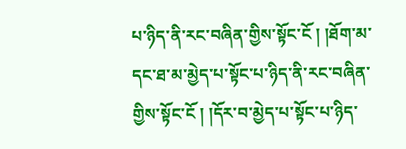པ་ཉིད་ནི་རང་བཞིན་གྱིས་སྟོང་ངོ ། །ཐོག་མ་དང་ཐ་མ་མྱེད་པ་སྟོང་པ་ཉིད་ནི་རང་བཞིན་གྱིས་སྟོང་ངོ ། །དོར་བ་མྱེད་པ་སྟོང་པ་ཉིད་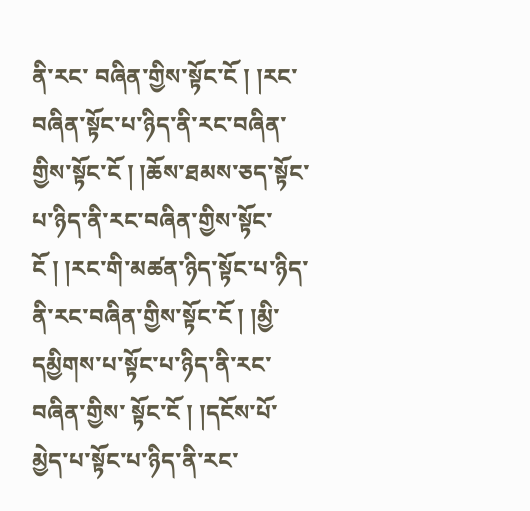ནི་རང་ བཞིན་གྱིས་སྟོང་ངོ ། །རང་བཞིན་སྟོང་པ་ཉིད་ནི་རང་བཞིན་གྱིས་སྟོང་ངོ ། །ཆོས་ཐམས་ཅད་སྟོང་པ་ཉིད་ནི་རང་བཞིན་གྱིས་སྟོང་ངོ ། །རང་གི་མཚན་ཉིད་སྟོང་པ་ཉིད་ནི་རང་བཞིན་གྱིས་སྟོང་ངོ ། །མྱི་དམྱིགས་པ་སྟོང་པ་ཉིད་ནི་རང་བཞིན་གྱིས་ སྟོང་ངོ ། །དངོས་པོ་མྱེད་པ་སྟོང་པ་ཉིད་ནི་རང་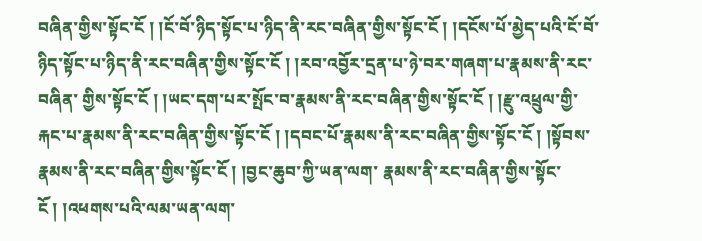བཞིན་གྱིས་སྟོང་ངོ ། །ངོ་བོ་ཉིད་སྟོང་པ་ཉིད་ནི་རང་བཞིན་གྱིས་སྟོང་ངོ ། །དངོས་པོ་མྱེད་པའི་ངོ་བོ་ཉིད་སྟོང་པ་ཉིད་ནི་རང་བཞིན་གྱིས་སྟོང་ངོ ། །རབ་འབྱོར་དྲན་པ་ཉེ་བར་གཞག་པ་རྣམས་ནི་རང་བཞིན་ གྱིས་སྟོང་ངོ ། །ཡང་དག་པར་སྤོང་བ་རྣམས་ནི་རང་བཞིན་གྱིས་སྟོང་ངོ ། །རྫུ་འཕྲུལ་གྱི་རྐང་པ་རྣམས་ནི་རང་བཞིན་གྱིས་སྟོང་ངོ ། །དབང་པོ་རྣམས་ནི་རང་བཞིན་གྱིས་སྟོང་ངོ ། །སྟོབས་རྣམས་ནི་རང་བཞིན་གྱིས་སྟོང་ངོ ། །བྱང་ཆུབ་ཀྱི་ཡན་ལག་ རྣམས་ནི་རང་བཞིན་གྱིས་སྟོང་ངོ ། །འཕགས་པའི་ལམ་ཡན་ལག་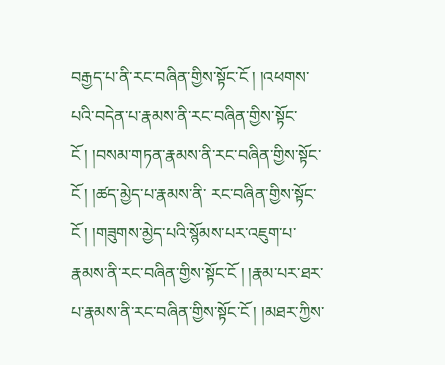བརྒྱད་པ་ནི་རང་བཞིན་གྱིས་སྟོང་ངོ ། །འཕགས་པའི་བདེན་པ་རྣམས་ནི་རང་བཞིན་གྱིས་སྟོང་ངོ ། །བསམ་གཏན་རྣམས་ནི་རང་བཞིན་གྱིས་སྟོང་ངོ ། །ཚད་མྱེད་པ་རྣམས་ནི་ རང་བཞིན་གྱིས་སྟོང་ངོ ། །གཟུགས་མྱེད་པའི་སྙོམས་པར་འཇུག་པ་རྣམས་ནི་རང་བཞིན་གྱིས་སྟོང་ངོ ། །རྣམ་པར་ཐར་པ་རྣམས་ནི་རང་བཞིན་གྱིས་སྟོང་ངོ ། །མཐར་ཀྱིས་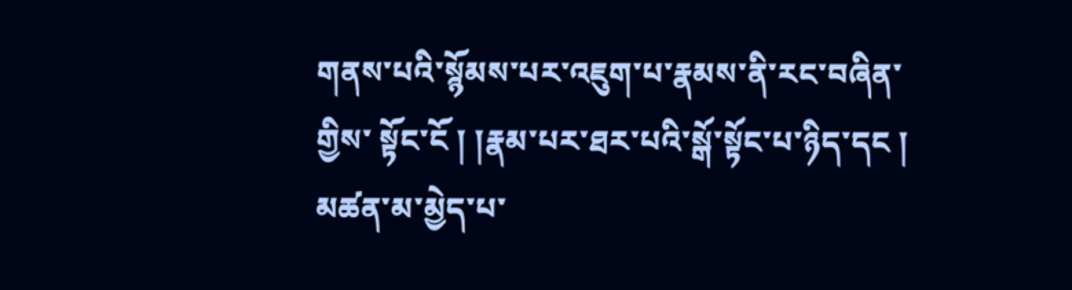གནས་པའི་སྙོམས་པར་འཇུག་པ་རྣམས་ནི་རང་བཞིན་གྱིས་ སྟོང་ངོ ། །རྣམ་པར་ཐར་པའི་སྒོ་སྟོང་པ་ཉིད་དང ། མཚན་མ་མྱེད་པ་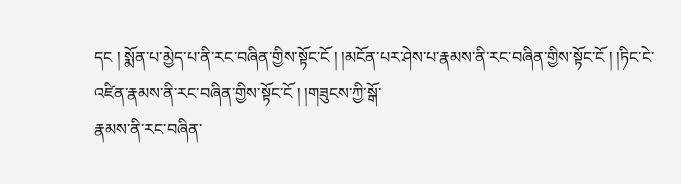དང ། སྨོན་པ་མྱེད་པ་ནི་རང་བཞིན་གྱིས་སྟོང་ངོ ། །མངོན་པར་ཤེས་པ་རྣམས་ནི་རང་བཞིན་གྱིས་སྟོང་ངོ ། །ཏིང་ངེ་འཛིན་རྣམས་ནི་རང་བཞིན་གྱིས་སྟོང་ངོ ། །གཟུངས་ཀྱི་སྒོ་
རྣམས་ནི་རང་བཞིན་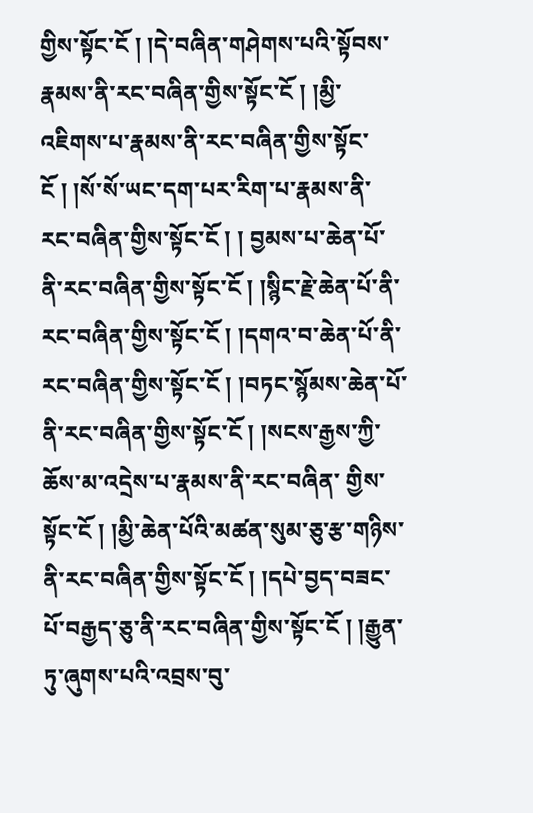གྱིས་སྟོང་ངོ ། །དེ་བཞིན་གཤེགས་པའི་སྟོབས་རྣམས་ནི་རང་བཞིན་གྱིས་སྟོང་ངོ ། །མྱི་འཇིགས་པ་རྣམས་ནི་རང་བཞིན་གྱིས་སྟོང་ངོ ། །སོ་སོ་ཡང་དག་པར་རིག་པ་རྣམས་ནི་རང་བཞིན་གྱིས་སྟོང་ངོ ། ། བྱམས་པ་ཆེན་པོ་ནི་རང་བཞིན་གྱིས་སྟོང་ངོ ། །སྙིང་རྗེ་ཆེན་པོ་ནི་རང་བཞིན་གྱིས་སྟོང་ངོ ། །དགའ་བ་ཆེན་པོ་ནི་རང་བཞིན་གྱིས་སྟོང་ངོ ། །བཏང་སྙོམས་ཆེན་པོ་ནི་རང་བཞིན་གྱིས་སྟོང་ངོ ། །སངས་རྒྱས་ཀྱི་ཆོས་མ་འདྲེས་པ་རྣམས་ནི་རང་བཞིན་ གྱིས་སྟོང་ངོ ། །མྱི་ཆེན་པོའི་མཚན་སུམ་ཅུ་རྩ་གཉིས་ནི་རང་བཞིན་གྱིས་སྟོང་ངོ ། །དཔེ་བྱད་བཟང་པོ་བརྒྱད་ཅུ་ནི་རང་བཞིན་གྱིས་སྟོང་ངོ ། །རྒྱུན་ཏུ་ཞུགས་པའི་འབྲས་བུ་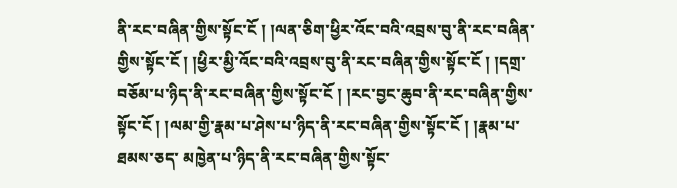ནི་རང་བཞིན་གྱིས་སྟོང་ངོ ། །ལན་ཅིག་ཕྱིར་འོང་བའི་འབྲས་བུ་ནི་རང་བཞིན་ གྱིས་སྟོང་ངོ ། །ཕྱིར་མྱི་འོང་བའི་འབྲས་བུ་ནི་རང་བཞིན་གྱིས་སྟོང་ངོ ། །དགྲ་བཅོམ་པ་ཉིད་ནི་རང་བཞིན་གྱིས་སྟོང་ངོ ། །རང་བྱང་ཆུབ་ནི་རང་བཞིན་གྱིས་སྟོང་ངོ ། །ལམ་གྱི་རྣམ་པ་ཤེས་པ་ཉིད་ནི་རང་བཞིན་གྱིས་སྟོང་ངོ ། །རྣམ་པ་ཐམས་ཅད་ མཁྱེན་པ་ཉིད་ནི་རང་བཞིན་གྱིས་སྟོང་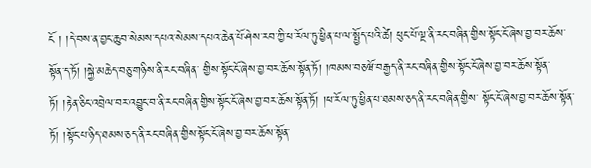ངོ ། །དེ་བས་ན་བྱང་ཆུབ་སེམས་དཔའ་སེམས་དཔའ་ཆེན་པོ་ཤེས་རབ་ཀྱི་ཕ་རོལ་ཏུ་ཕྱིན་པ་ལ་སྤྱོད་པའི་ཚེ། ཕུང་པོ་ལྔ་ནི་རང་བཞིན་གྱིས་སྟོང་ངོ་ཞེས་བྱ་བར་ཆོས་སྟོན་ད་ཏོ། །སྐྱེ་མཆེད་བཅུ་གཉིས་ནི་རང་བཞིན་ གྱིས་སྟོང་ངོ་ཞེས་བྱ་བར་ཆོས་སྟོན་ཏོ། །ཁམས་བཅཝོ་བརྒྱད་ནི་རང་བཞིན་གྱིས་སྟོང་ངོ་ཞེས་བྱ་བར་ཆོས་སྟོན་ཏོ། །རྟེན་ཅིང་འབྲེལ་བར་འབྱུང་བ་ནི་རང་བཞིན་གྱིས་སྟོང་ངོ་ཞེས་བྱ་བར་ཆོས་སྟོན་ཏོ། །ཕ་རོལ་ཏུ་ཕྱིན་པ་ཐམས་ཅད་ནི་རང་བཞིན་གྱིས་ སྟོང་ངོ་ཞེས་བྱ་བར་ཆོས་སྟོན་ཏོ། །སྟོང་པ་ཉིད་ཐམས་ཅད་ནི་རང་བཞིན་གྱིས་སྟོང་ངོ་ཞེས་བྱ་བར་ཆོས་སྟོན་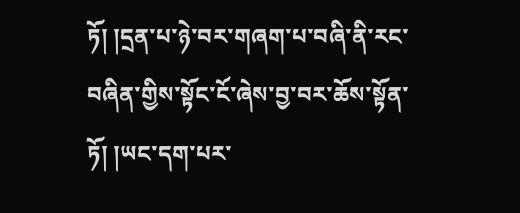ཏོ། །དྲན་པ་ཉེ་བར་གཞག་པ་བཞི་ནི་རང་བཞིན་གྱིས་སྟོང་ངོ་ཞེས་བྱ་བར་ཆོས་སྟོན་ཏོ། །ཡང་དག་པར་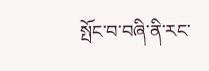སྤོང་བ་བཞི་ནི་རང་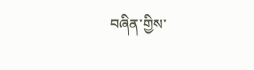བཞིན་གྱིས་